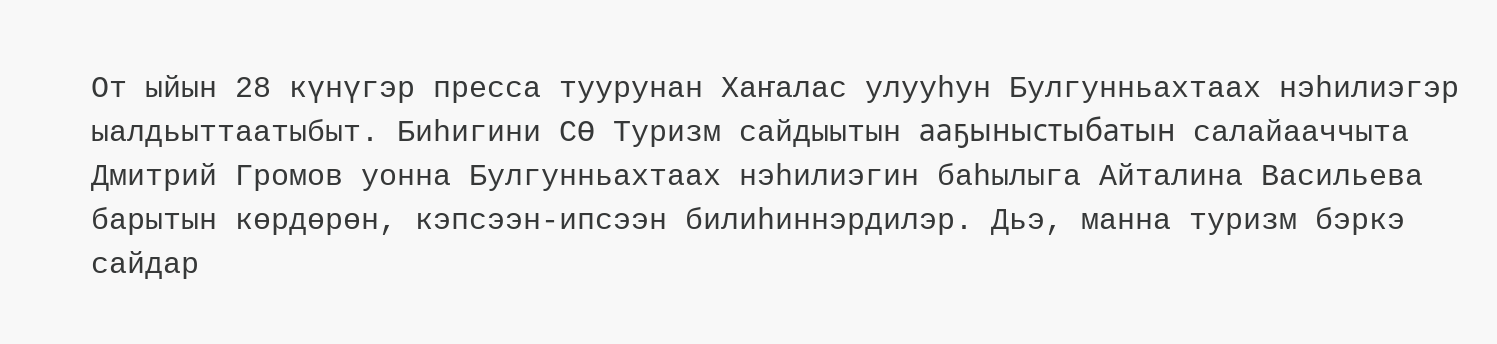От ыйын 28 күнүгэр пресса туурунан Хаҥалас улууһун Булгунньахтаах нэһилиэгэр ыалдьыттаатыбыт. Биһигини СӨ Туризм сайдыытын ааҕыныстыбатын салайааччыта Дмитрий Громов уонна Булгунньахтаах нэһилиэгин баһылыга Айталина Васильева барытын көрдөрөн, кэпсээн-ипсээн билиһиннэрдилэр. Дьэ, манна туризм бэркэ сайдар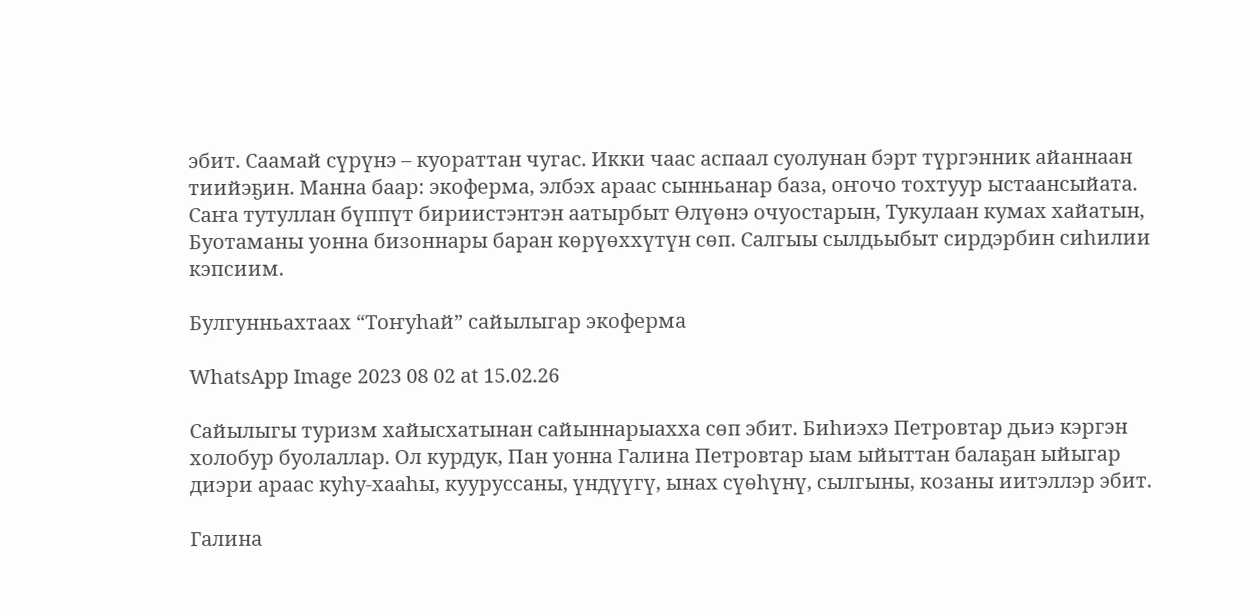эбит. Саамай сүрүнэ – куораттан чугас. Икки чаас аспаал суолунан бэрт түргэнник айаннаан тиийэҕин. Манна баар: экоферма, элбэх араас сынньанар база, оҥочо тохтуур ыстаансыйата. Саҥа тутуллан бүппүт бириистэнтэн аатырбыт Өлүөнэ очуостарын, Тукулаан кумах хайатын, Буотаманы уонна бизоннары баран көрүөххүтүн сөп. Салгыы сылдьыбыт сирдэрбин сиһилии кэпсиим.

Булгунньахтаах “Тоҥуһай” сайылыгар экоферма

WhatsApp Image 2023 08 02 at 15.02.26

Сайылыгы туризм хайысхатынан сайыннарыахха сөп эбит. Биһиэхэ Петровтар дьиэ кэргэн холобур буолаллар. Ол курдук, Пан уонна Галина Петровтар ыам ыйыттан балаҕан ыйыгар диэри араас куһу-хааһы, кууруссаны, үндүүгү, ынах сүөһүнү, сылгыны, козаны иитэллэр эбит.

Галина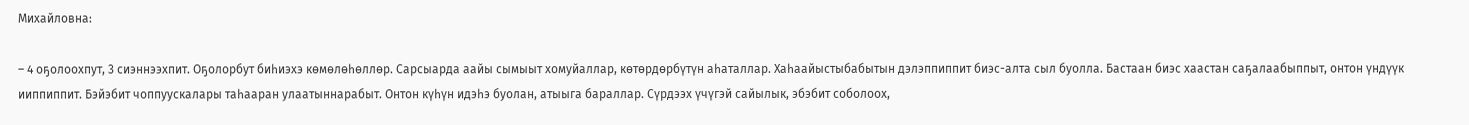Михайловна:

– 4 оҕолоохпут, 3 сиэннээхпит. Оҕолорбут биһиэхэ көмөлөһөллөр. Сарсыарда аайы сымыыт хомуйаллар, көтөрдөрбүтүн аһаталлар. Хаһаайыстыбабытын дэлэппиппит биэс-алта сыл буолла. Бастаан биэс хаастан саҕалаабыппыт, онтон үндүүк ииппиппит. Бэйэбит чоппуускалары таһааран улаатыннарабыт. Онтон күһүн идэһэ буолан, атыыга бараллар. Сүрдээх үчүгэй сайылык, эбэбит соболоох,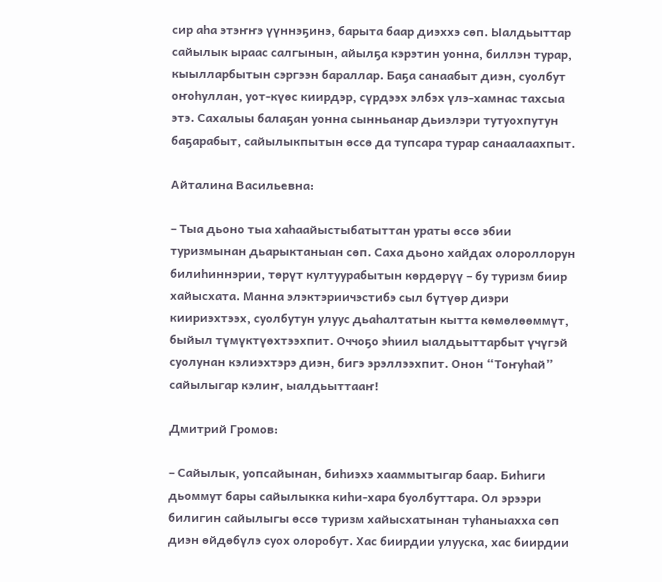сир аһа этэҥҥэ үүннэҕинэ, барыта баар диэххэ сөп. Ыалдьыттар сайылык ыраас салгынын, айылҕа кэрэтин уонна, биллэн турар, кыылларбытын сэргээн бараллар. Баҕа санаабыт диэн, суолбут оҥоһуллан, уот-күөс киирдэр, сүрдээх элбэх үлэ-хамнас тахсыа этэ. Сахалыы балаҕан уонна сынньанар дьиэлэри тутуохпутун баҕарабыт, сайылыкпытын өссө да тупсара турар санаалаахпыт.

Айталина Васильевна:

– Тыа дьоно тыа хаһаайыстыбатыттан ураты өссө эбии туризмынан дьарыктаныан сөп. Саха дьоно хайдах олороллорун билиһиннэрии, төрүт култуурабытын көрдөрүү – бу туризм биир хайысхата. Манна элэктэриичэстибэ сыл бүтүөр диэри киириэхтээх, суолбутун улуус дьаһалтатын кытта көмөлөөммүт, быйыл түмүктүөхтээхпит. Оччоҕо эһиил ыалдьыттарбыт үчүгэй суолунан кэлиэхтэрэ диэн, бигэ эрэллээхпит. Онон “Тоҥуһай” сайылыгар кэлиҥ, ыалдьыттааҥ!

Дмитрий Громов:

– Сайылык, уопсайынан, биһиэхэ хааммытыгар баар. Биһиги дьоммут бары сайылыкка киһи-хара буолбуттара. Ол эрээри билигин сайылыгы өссө туризм хайысхатынан туһаныахха сөп диэн өйдөбүлэ суох олоробут. Хас биирдии улууска, хас биирдии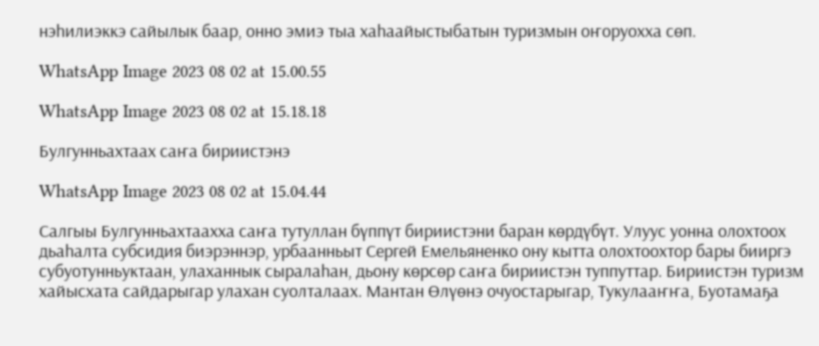нэһилиэккэ сайылык баар, онно эмиэ тыа хаһаайыстыбатын туризмын оҥоруохха сөп.

WhatsApp Image 2023 08 02 at 15.00.55

WhatsApp Image 2023 08 02 at 15.18.18

Булгунньахтаах саҥа бириистэнэ

WhatsApp Image 2023 08 02 at 15.04.44

Салгыы Булгунньахтаахха саҥа тутуллан бүппүт бириистэни баран көрдүбүт. Улуус уонна олохтоох дьаһалта субсидия биэрэннэр, урбаанньыт Сергей Емельяненко ону кытта олохтоохтор бары бииргэ субуотунньуктаан, улаханнык сыралаһан, дьону көрсөр саҥа бириистэн туппуттар. Бириистэн туризм хайысхата сайдарыгар улахан суолталаах. Мантан Өлүөнэ очуостарыгар, Тукулааҥҥа, Буотамаҕа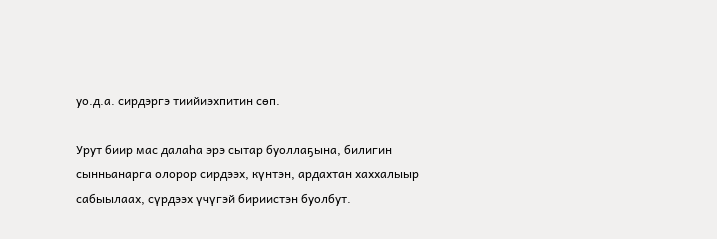уо.д.а. сирдэргэ тиийиэхпитин сөп.

Урут биир мас далаһа эрэ сытар буоллаҕына, билигин сынньанарга олорор сирдээх, күнтэн, ардахтан хаххалыыр сабыылаах, сүрдээх үчүгэй бириистэн буолбут.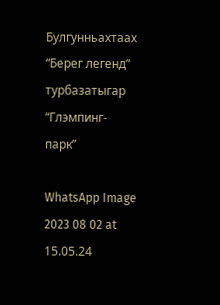Булгунньахтаах “Берег легенд” турбазатыгар “Глэмпинг-парк”

WhatsApp Image 2023 08 02 at 15.05.24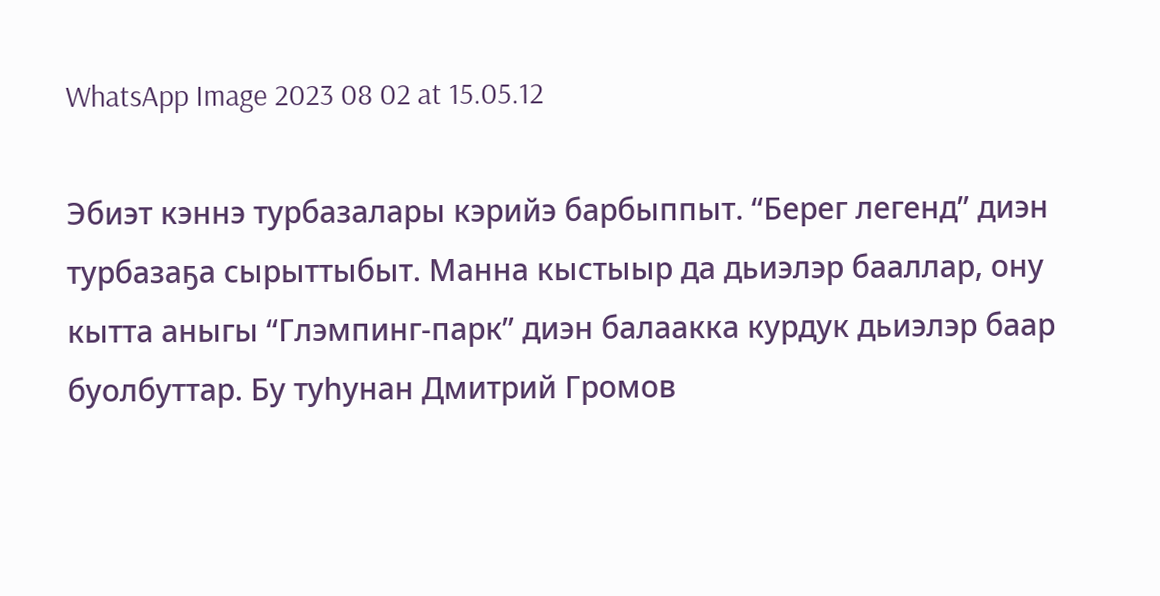WhatsApp Image 2023 08 02 at 15.05.12

Эбиэт кэннэ турбазалары кэрийэ барбыппыт. “Берег легенд” диэн турбазаҕа сырыттыбыт. Манна кыстыыр да дьиэлэр бааллар, ону кытта аныгы “Глэмпинг-парк” диэн балаакка курдук дьиэлэр баар буолбуттар. Бу туһунан Дмитрий Громов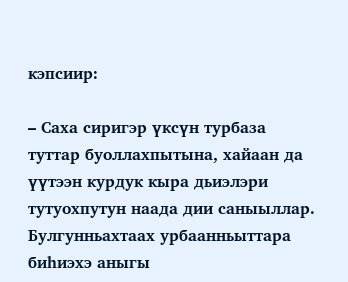кэпсиир:

– Саха сиригэр үксүн турбаза туттар буоллахпытына, хайаан да үүтээн курдук кыра дьиэлэри тутуохпутун наада дии саныыллар. Булгунньахтаах урбаанньыттара биһиэхэ аныгы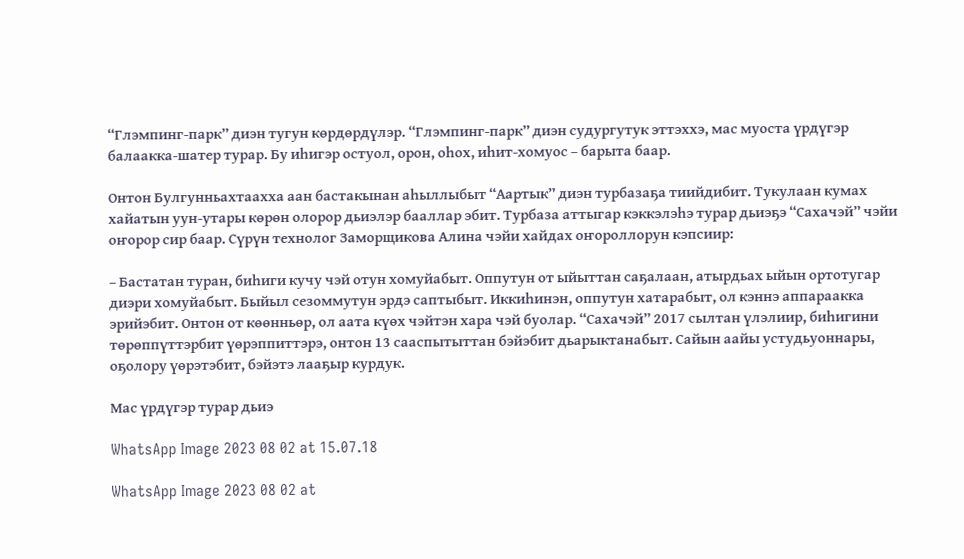“Глэмпинг-парк” диэн тугун көрдөрдүлэр. “Глэмпинг-парк” диэн судургутук эттэххэ, мас муоста үрдүгэр балаакка-шатер турар. Бу иһигэр остуол, орон, оһох, иһит-хомуос – барыта баар.

Онтон Булгунньахтаахха аан бастакынан аһыллыбыт “Аартык” диэн турбазаҕа тиийдибит. Тукулаан кумах хайатын уун-утары көрөн олорор дьиэлэр бааллар эбит. Турбаза аттыгар кэккэлэһэ турар дьиэҕэ “Сахачэй” чэйи оҥорор сир баар. Сүрүн технолог Заморщикова Алина чэйи хайдах оҥороллорун кэпсиир:

– Бастатан туран, биһиги кучу чэй отун хомуйабыт. Оппутун от ыйыттан саҕалаан, атырдьах ыйын ортотугар диэри хомуйабыт. Быйыл сезоммутун эрдэ саптыбыт. Иккиһинэн, оппутун хатарабыт, ол кэннэ аппараакка эрийэбит. Онтон от көөнньөр, ол аата күөх чэйтэн хара чэй буолар. “Сахачэй” 2017 сылтан үлэлиир, биһигини төрөппүттэрбит үөрэппиттэрэ, онтон 13 сааспытыттан бэйэбит дьарыктанабыт. Сайын аайы устудьуоннары, оҕолору үөрэтэбит, бэйэтэ лааҕыр курдук.

Мас үрдүгэр турар дьиэ

WhatsApp Image 2023 08 02 at 15.07.18

WhatsApp Image 2023 08 02 at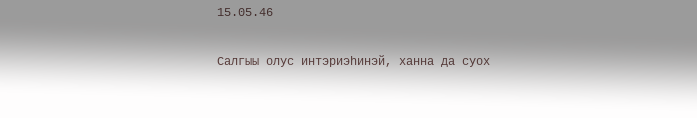15.05.46

Салгыы олус интэриэһинэй, ханна да суох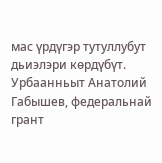мас үрдүгэр тутуллубут дьиэлэри көрдүбүт. Урбаанньыт Анатолий Габышев, федеральнай грант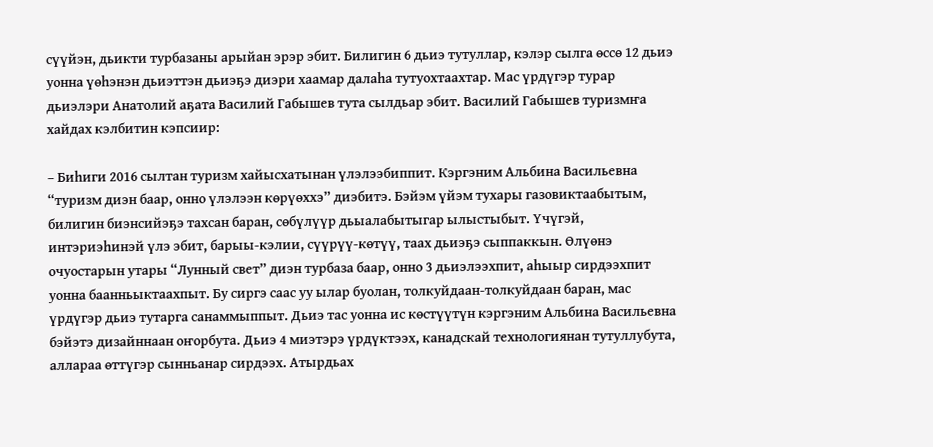сүүйэн, дьикти турбазаны арыйан эрэр эбит. Билигин 6 дьиэ тутуллар, кэлэр сылга өссө 12 дьиэ уонна үөһэнэн дьиэттэн дьиэҕэ диэри хаамар далаһа тутуохтаахтар. Мас үрдүгэр турар дьиэлэри Анатолий аҕата Василий Габышев тута сылдьар эбит. Василий Габышев туризмҥа хайдах кэлбитин кэпсиир:

– Биһиги 2016 сылтан туризм хайысхатынан үлэлээбиппит. Кэргэним Альбина Васильевна “туризм диэн баар, онно үлэлээн көрүөххэ” диэбитэ. Бэйэм үйэм тухары газовиктаабытым, билигин биэнсийэҕэ тахсан баран, сөбүлүүр дьыалабытыгар ылыстыбыт. Үчүгэй, интэриэһинэй үлэ эбит, барыы-кэлии, сүүрүү-көтүү, таах дьиэҕэ сыппаккын. Өлүөнэ очуостарын утары “Лунный свет” диэн турбаза баар, онно 3 дьиэлээхпит, аһыыр сирдээхпит уонна баанньыктаахпыт. Бу сиргэ саас уу ылар буолан, толкуйдаан-толкуйдаан баран, мас үрдүгэр дьиэ тутарга санаммыппыт. Дьиэ тас уонна ис көстүүтүн кэргэним Альбина Васильевна бэйэтэ дизайннаан оҥорбута. Дьиэ 4 миэтэрэ үрдүктээх, канадскай технологиянан тутуллубута, аллараа өттүгэр сынньанар сирдээх. Атырдьах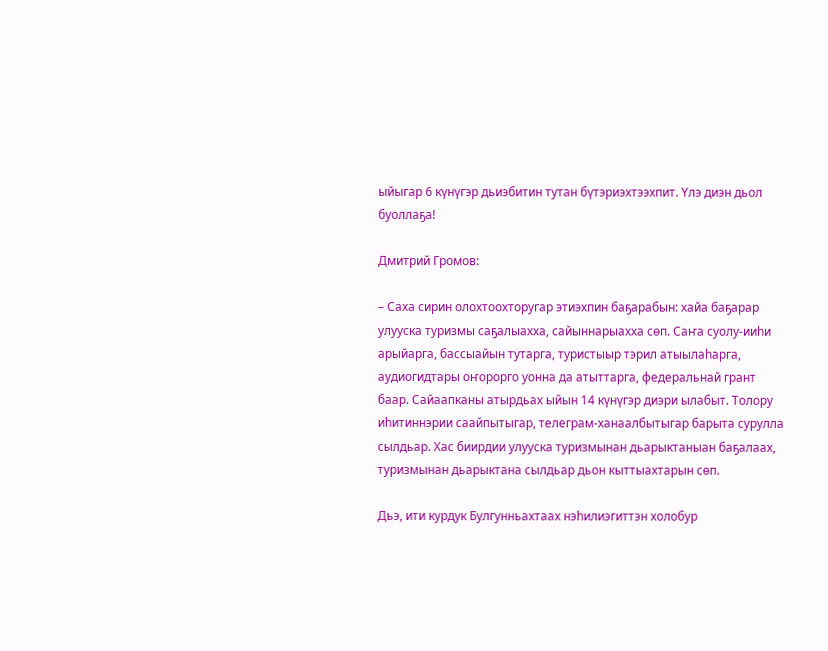ыйыгар 6 күнүгэр дьиэбитин тутан бүтэриэхтээхпит. Үлэ диэн дьол буоллаҕа!

Дмитрий Громов:

– Саха сирин олохтоохторугар этиэхпин баҕарабын: хайа баҕарар улууска туризмы саҕалыахха, сайыннарыахха сөп. Саҥа суолу-ииһи арыйарга, бассыайын тутарга, туристыыр тэрил атыылаһарга, аудиогидтары оҥорорго уонна да атыттарга, федеральнай грант баар. Сайаапканы атырдьах ыйын 14 күнүгэр диэри ылабыт. Толору иһитиннэрии саайпытыгар, телеграм-ханаалбытыгар барыта сурулла сылдьар. Хас биирдии улууска туризмынан дьарыктаныан баҕалаах, туризмынан дьарыктана сылдьар дьон кыттыахтарын сөп.

Дьэ, ити курдук Булгунньахтаах нэһилиэгиттэн холобур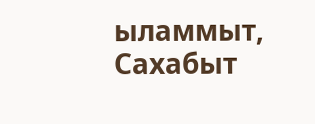ыламмыт, Сахабыт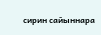сирин сайыннара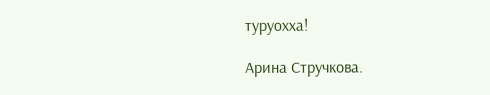туруохха!

Арина Стручкова.